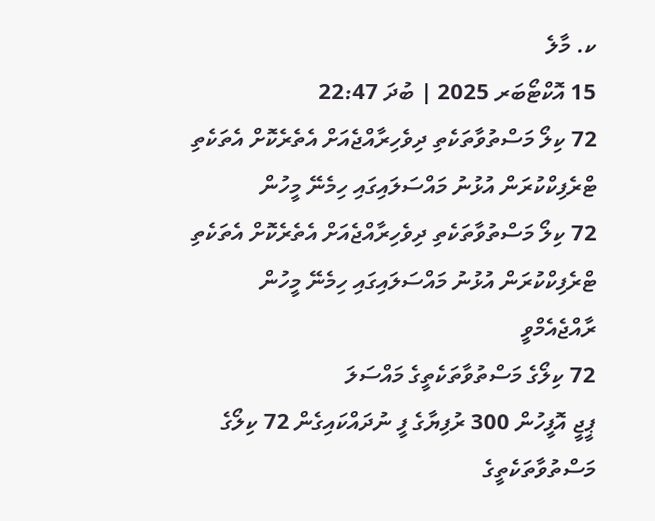ކ. މާލެ
15 އޮކްޓޯބަރ 2025 | ބުދަ 22:47
72 ކިލޯ މަސްތުވާތަކެތި ދިވެހިރާއްޖެއަށް އެތެރެކޮށް އެތަކެތި ޓްރެފިކްކުރަން އުޅުނު މައްސަލައިގައި ހިމެނޭ މީހުން
72 ކިލޯ މަސްތުވާތަކެތި ދިވެހިރާއްޖެއަށް އެތެރެކޮށް އެތަކެތި ޓްރެފިކްކުރަން އުޅުނު މައްސަލައިގައި ހިމެނޭ މީހުން
ރާއްޖެއެމްވީ
72 ކިލޯގެ މަސްތުވާތަކެތީގެ މައްސަލަ
ޕީޖީ އޮފީހުން 300 ރުފިޔާގެ ފީ ނުދައްކައިގެން 72 ކިލޯގެ މަސްތުވާތަކެތީގެ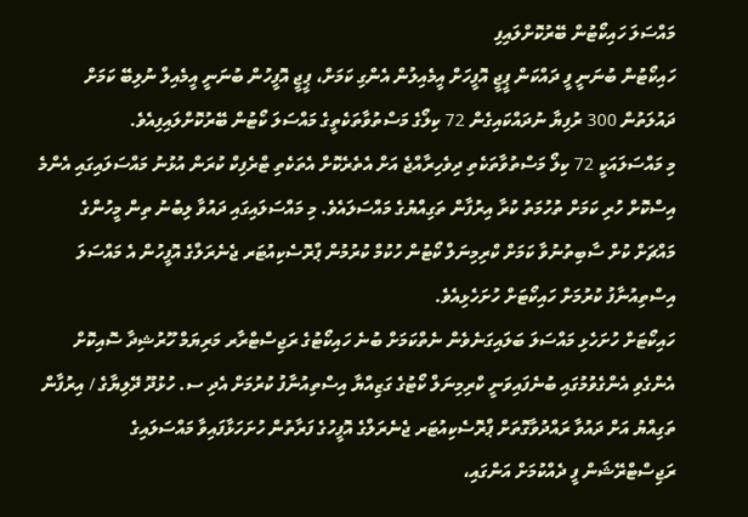މައްސަލަ ހައިކޯޓުން ބޭރުކޮށްލައިފި
ހައިކޯޓުން ބުނަނީ ފީ ދައްކަން ޕީޖީ އޮފީހަށް އީމެއިލުން އެންގި ކަމަށް، ޕީޖީ އޮފީހުން ބުނަނީ އީމެއިލް ނުލިބޭ ކަމަށް
ދައުލަތުން 300 ރުފިޔާ ނުދައްކައިގެން 72 ކިލޯގެ މަސްތުވާތަކެތީގެ މައްސަލަ ކޯޓުން ބޭރުކޮށްލައިފިއެވެ.
މި މައްސަލައަކީ 72 ކިލޯ މަސްތުވާތަކެތި ދިވެހިރާއްޖެ އަށް އެތެރެކޮށް އެތަކެތި ޓްރެފިކް ކުރަން އުޅުނު މައްސަލައިގައި އެންމެ އިސްކޮށް ހުރި ކަމަށް ތުހުމަތު ކުރާ އިރުފާން ތަގިއްޔުގެ މައްސަލައެވެ. މި މައްސަލައިގައި ދައުވާ ލިބުނު ތިން މީހުންގެ މައްޗަށް ކުށް ސާބިތުނުވާ ކަމަށް ކްރިމިނަލް ކޯޓުން ހުކުމް ކުރުމުން ޕްރޮސެކިއުޓަރ ޖެނެރަލްގެ އޮފީހުން އެ މައްސަލަ އިސްތިއުނާފު ކުރުމަށް ހައިކޯޓަށް ހުށަހެޅިއެވެ.
ހައިކޯޓަށް ހުށަހެޅި މައްސަލަ ބަލައިގަނެވެން ނެތްކަމަށް ބުނެ ހައިކޯޓުގެ ރަޖިސްޓްރާރ މަރިޔަމް ހޫރުޝިދާ ސޮއިކޮށް އެންގެވި އެންގެވުމުގައި ބުނެފައިވަނީ ކްރިމިނަލް ކޯޓުގެ ގަޒިއްޔާ އިސްތިއުނާފު ކުރުމަށް އެދި ސ. ހުޅުދޫ ދޭލިޔާގެ / އިރުފާން ތަގިއްޔު އަށް ދައުވާ ރައްދުވާގޮތަށް ޕްރޮސެކިއުޓަރ ޖެނެރަލްގެ އޮފީހުގެ ފަރާތުން ހުށަހަޅާފައިވާ މައްސަލައިގެ ރަޖިސްޓްރޭޝަން ފީ ދެއްކުމަށް އަންގައި،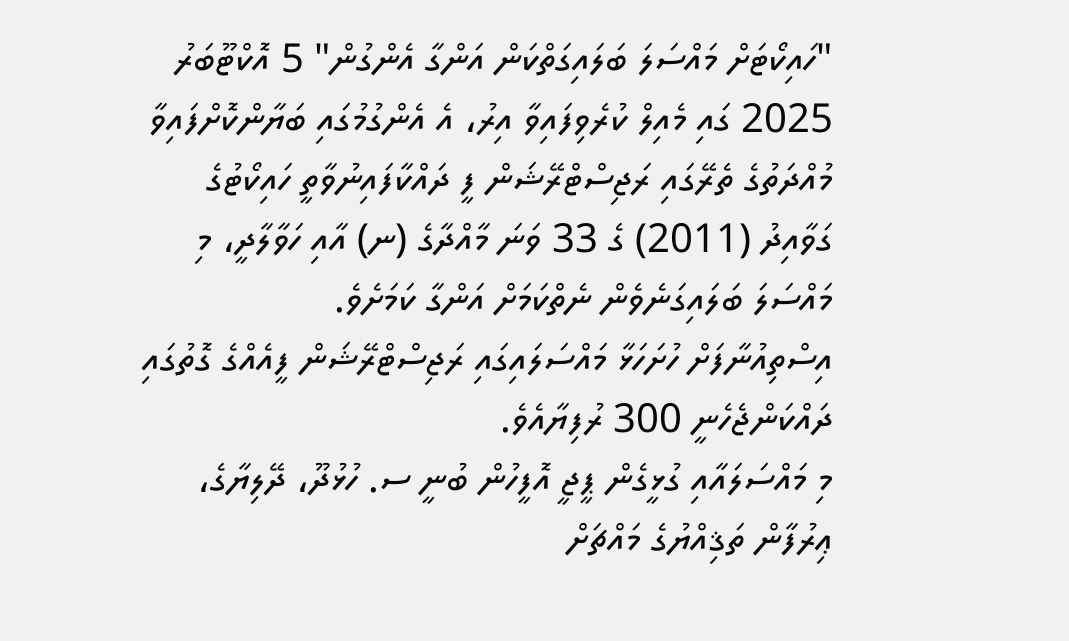"ހައިކޯޓަށް މައްސަލަ ބަލައިގަތްކަން އަންގާ އެންގުން" 5 އޮކްޓޫބަރު 2025 ގައި މެއިލް ކުރެވިފައިވާ އިރު، އެ އެންގުމުގައި ބަޔާންކޮށްފައިވާ މުއްދަތުގެ ތެރޭގައި ރަޖިސްޓްރޭޝަން ފީ ދައްކާފައިނުވާތީ ހައިކޯޓުގެ ގަވާއިދު (2011) ގެ 33 ވަނަ މާއްދާގެ (ނ) އާއި ހަވާލާދީ، މި މައްސަލަ ބަލައިގަނެވެން ނެތްކަމަށް އަންގާ ކަމަށެވެ.
އިސްތިއުނާފަށް ހުށަހަޅާ މައްސަލައިގައި ރަޖިސްޓްރޭޝަން ފީއެއްގެ ގޮތުގައި ދައްކަންޖެހެނީ 300 ރުފިޔާއެވެ.
މި މައްސަލައާއި ގުޅީގެން ޕީޖީ އޮފީހުން ބުނީ ސ. ހުޅުދޫ، ދޭލިޔާގެ، ޢިރުފާން ތަޤިއްޔުގެ މައްޗަށް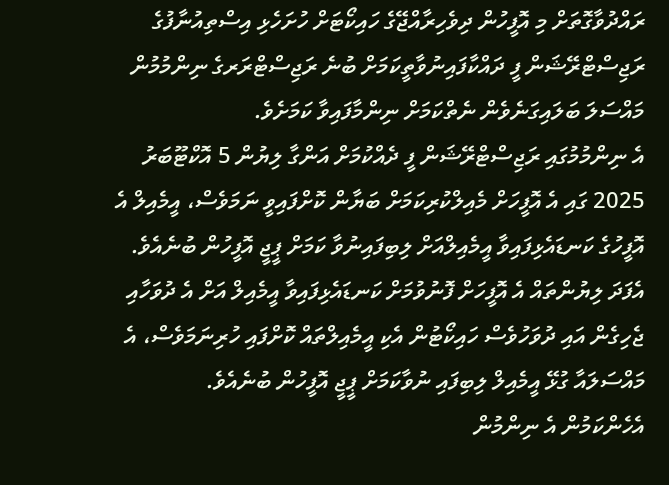ރައްދުވާގޮތަށް މި އޮފީހުން ދިވެހިރާއްޖޭގެ ހައިކޯޓަށް ހުށަހެޅި އިސްތިއުނާފުގެ ރަޖިސްޓްރޭޝަން ފީ ދައްކާފައިނުވާތީކަމަށް ބުނެ ރަޖިސްޓްރަރގެ ނިންމުމުން މައްސަލަ ބަލައިގަނެވެން ނެތްކަމަށް ނިންމާފައިވާ ކަމަށެވެ.
އެ ނިންމުމުގައި ރަޖިސްޓްރޭޝަން ފީ ދެއްކުމަށް އަންގާ ލިޔުން 5 އޮކްޓޫބަރު 2025 ގައި އެ އޮފީހަށް މެއިލްކުރިކަމަށް ބަޔާން ކޮށްފައިވީ ނަމަވެސް، އީމެއިލް އެ އޮފީހުގެ ކަނޑައެޅިފައިވާ އީމެއިލްއަށް ލިބިފައިނުވާ ކަމަށް ޕީޖީ އޮފީހުން ބުނެއެވެ.
އެފަދަ ލިޔުންތައް އެ އޮފީހަށް ފޮނުވުމަށް ކަނޑައެޅިފައިވާ އީމެއިލް އަށް އެ ދުވަހާއި ޖެހިގެން އައި ދުވަހުވެސް ހައިކޯޓުން އެކި އީމެއިލްތައް ކޮށްފައި ހުރިނަމަވެސް، އެ މައްސަލައާ ގުޅޭ އީމެއިލް ލިބިފައި ނުވާކަމަށް ޕީޖީ އޮފީހުން ބުނެއެވެ.
އެހެންކަމުން އެ ނިންމުން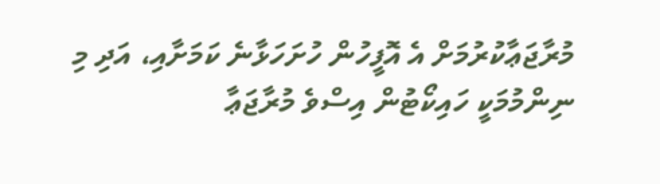މުރާޖަޢާކުރުމަށް އެ އޮފީހުން ހުށަހަޅާނެ ކަމަށާއި، އަދި މި ނިންމުމަކީ ހައިކޯޓުން އިސްވެ މުރާޖަޢާ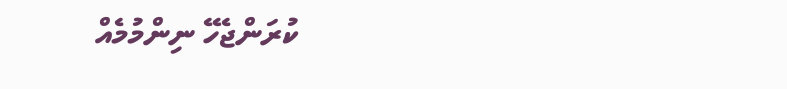ކުރަންޖެހޭ ނިންމުމެއް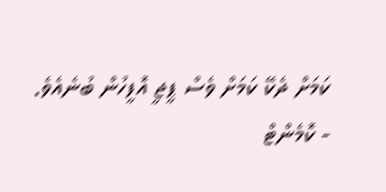ކަމަށް ދެކޭ ކަމަށް ވެސް ޕީޖީ އޮފީހުން ބުނެއެވެ.
- ކޮމެންޓް